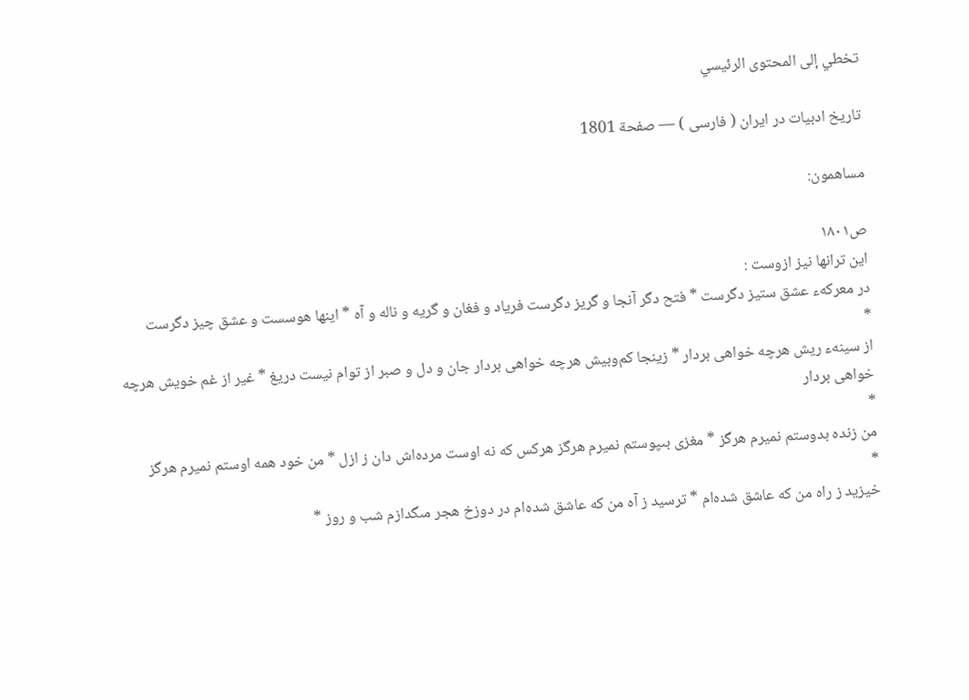تخطي إلى المحتوى الرئيسي

تاريخ ادبيات در ايران ( فارسى ) — صفحة 1801

مساهمون:

ص١٨٠١
اين ترانها نيز ازوست :
در معركهء عشق ستيز دگرست * فتح دگر آنجا و گريز دگرست فرياد و فغان و گريه و ناله و آه * اينها هوسست و عشق چيز دگرست
*
از سينهء ريش هرچه خواهى بردار * زينجا كم‌وبيش هرچه خواهى بردار جان و دل و صبر از توام نيست دريغ * غير از غم خويش هرچه خواهى بردار
*
من زنده بدوستم نميرم هرگز * مغزى بىپوستم نميرم هرگز هركس كه نه اوست مرده‌اش دان ز ازل * من خود همه اوستم نميرم هرگز
*
خيزيد ز راه من كه عاشق شده‌ام * ترسيد ز آه من كه عاشق شده‌ام در دوزخ هجر مىگدازم شب و روز *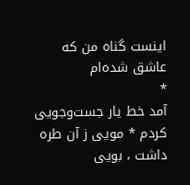اينست گناه من كه عاشق شده‌ام
*
آمد خط يار جست‌وجويى كردم * مويى ز آن طره داشت ، بويى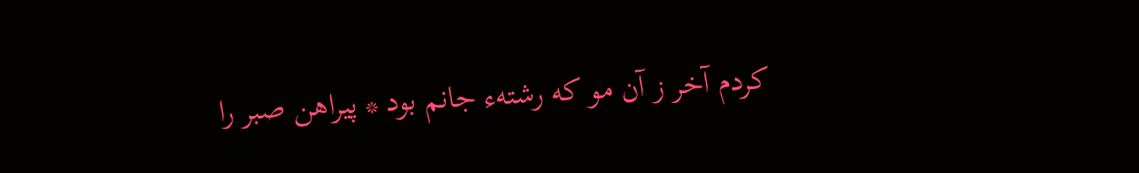كردم آخر ز آن مو كه رشتهء جانم بود * پيراهن صبر را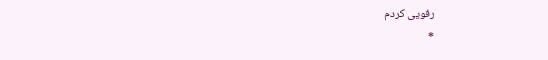رفويى كردم
*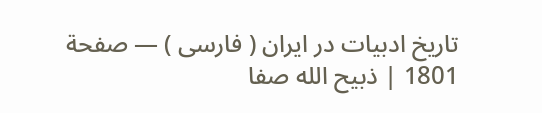تاريخ ادبيات در ايران ( فارسى ) — صفحة 1801 | ذبيح الله صفا